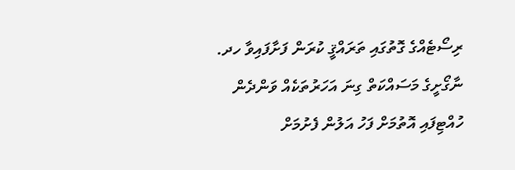ރިސޯޓެއްގެ ގޮތުގައި ތަރައްޤީ ކުރަން ފަށާފައިވާ ހދ. ނާގޯށީގެ މަސައްކަތް ގިނަ އަހަރުތަކެއް ވަންދެން ހުއްޓިފައި އޮތުމަށް ފަހު އަލުން ފެށުމަށް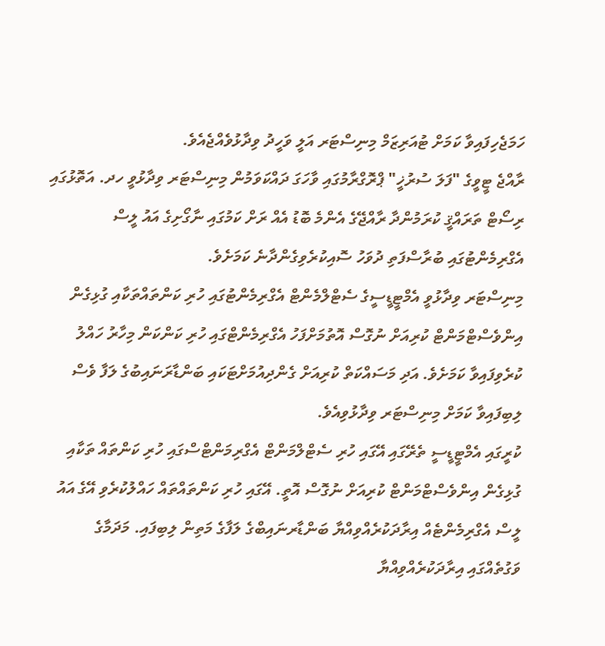ހަމަޖެހިފައިވާ ކަމަށް ޓުއަރިޒަމް މިނިސްޓަރ އަލީ ވަހީދު ވިދާޅުވެއްޖެއެވެ.
ރާއްޖެ ޓީވީގެ "ފަލަ ސުރުޚީ" ޕްރޮގްރާމުގައި ވާހަގަ ދައްކަވަމުން މިނިސްޓަރ ވިދާޅުވީ ހދ. އަތޮޅުގައި ރިސޯޓް ތަރައްޤީ ކުރަމުންދާ ރާއްޖޭގެ އެންމެ ބޮޑު އެއް ރަށް ކަމުގައި ނާގޯށިގެ އައު ލީސް އެގްރިމެންޓުގައި ބުރާސްފަތި ދުވަހު ސޮއިކުރެވިގެންދާނެ ކަމަށެވެ.
މިނިސްޓަރ ވިދާޅުވީ އެމްޓީޑީސީގެ ސެޓްލްމެންޓް އެގްރިމެންޓުގައި ހުރި ކަންތައްތަކާއި ގުޅިގެން އިންވެސްޓްމަންޓް ކުރިއަށް ނުގޮސް އޮތުމަށްފަހު އެގްރިމެންޓްގައި ހުރި ކަންކަން މިހާރު ހައްލު ކުރެވިފައިވާ ކަމަށެވެ. އަދި މަސައްކަތް ކުރިއަށް ގެންދިއުމަށްޓަކައި ބަންޑާރަނައިބުގެ ލަފާ ވެސް ލިބިފައިވާ ކަމަށް މިނިސްޓަރ ވިދާޅުވިއެވެ.
ކުރީގައި އެމްޓީޑީސީ ތެރޭގައި އޭގައި ހުރި ސެޓްލްމަންޓް އެގްރިމަންޓްސްގައި ހުރި ކަންތައް ތަކާއި ގުޅިގެން އިންވެސްޓްމަންޓް ކުރިއަށް ނުގޮސް އޮތީ. އޭގައި ހުރި ކަންތައްތައް ހައްލުކުރެވި އޭގެ އައު ލީސް އެގްރިމެންޓެއް އިރާދަކުރެއްވިއްޔާ ބަންޑާރނައިބްގެ ލަފާގެ މަތިން ލިބިފައި. މަދަމާގެ ވަގުތެއްގައި އިރާދަކުރެއްވިއްޔާ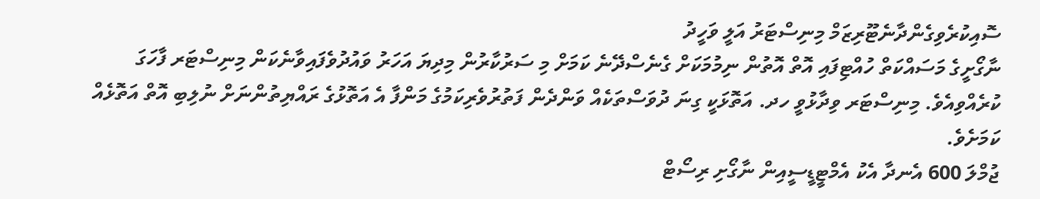ސޮއިކުރެވިގެންދާނެޓޫރިޒަމް މިނިސްޓަރު އަލީ ވަހީދު
ނާގޯށީގެ މަސައްކަތް ހުއްޓިފައި އޮތް އޮތުން ނިމުމަކަށް ގެނެސްދޭނެ ކަމަށް މި ސަރުކާރުން މިދިޔަ އަހަރު ވައުދުވެފައިވާނެކަން މިނިސްޓަރ ފާހަގަ ކުރެއްވިއެވެ. މިނިސްޓަރ ވިދާޅުވީ ހދ. އަތޮޅަކީ ގިނަ ދުވަސްތަކެއް ވަންދެން ފަތުރުވެރިކަމުގެ މަންފާ އެ އަތޮޅުގެ ރައްޔިތުންނަށް ނުލިބި އޮތް އަތޮޅެއް ކަމަށެވެ.
ޖުމްލަ 600 އެނދާ އެކު އެމްޓީޑީސީއިން ނާގޯށި ރިސޯޓް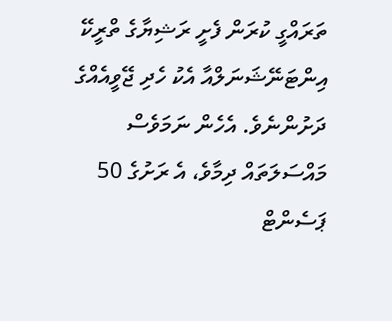ތަރައްގީ ކުރަން ފެށީ ރަޝިޔާގެ ތްރީކޭ އިންޓަނޭޝަނަލްއާ އެކު ހެދި ޖޭވީއެއްގެ ދަށުންނެވެ. އެހެން ނަމަވެސް މައްސަލަތައް ދިމާވެ، އެ ރަށުގެ 50 ޕަސެންޓް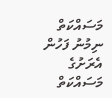މަސައްކަތް ނިމުނު ފަހުން އެރަށުގެ މަސައްކަތް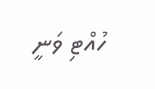ހުއްޓި ވަނީ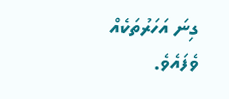ގިނަ އަހަރުތަކެއް ވެފައެވެ.